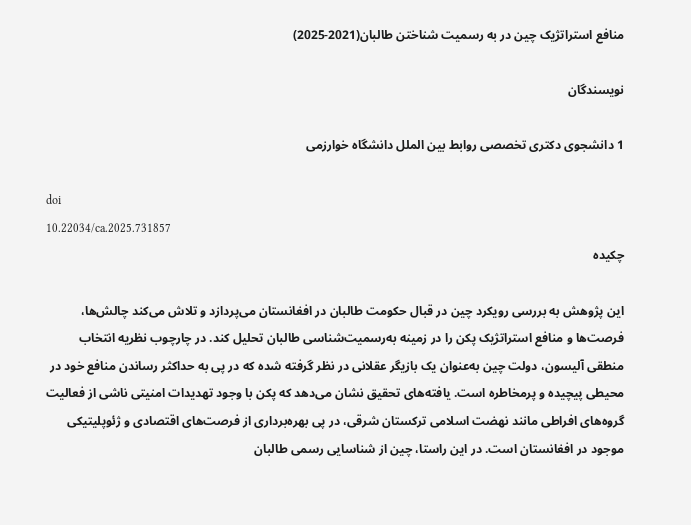منافع استراتژیک چین در به رسمیت شناختن طالبان(2021-2025)

نویسندگان

1 دانشجوی دکتری تخصصی روابط بین الملل دانشگاه خوارزمی

doi
10.22034/ca.2025.731857
چکیده

این پژوهش به بررسی رویکرد چین در قبال حکومت طالبان در افغانستان می‌پردازد و تلاش می‌کند چالش‌ها، فرصت‌ها و منافع استراتژیک پکن را در زمینه به‌رسمیت‌شناسی طالبان تحلیل کند. در چارچوب نظریه انتخاب منطقی آلیسون، دولت چین به‌عنوان یک بازیگر عقلانی در نظر گرفته شده که در پی به حداکثر رساندن منافع خود در محیطی پیچیده و پرمخاطره است. یافته‌های تحقیق نشان می‌دهد که پکن با وجود تهدیدات امنیتی ناشی از فعالیت گروه‌های افراطی مانند نهضت اسلامی ترکستان شرقی، در پی بهره‌برداری از فرصت‌های اقتصادی و ژئوپلیتیکی موجود در افغانستان است. در این راستا، چین از شناسایی رسمی طالبان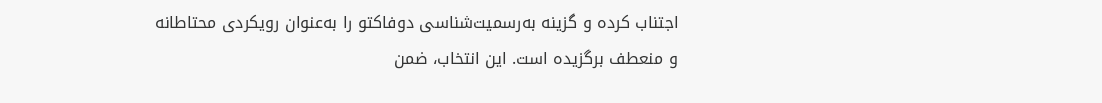اجتناب کرده و گزینه به‌رسمیت‌شناسی دوفاکتو را به‌عنوان رویکردی محتاطانه و منعطف برگزیده است. این انتخاب، ضمن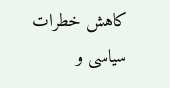کاهش خطرات سیاسی و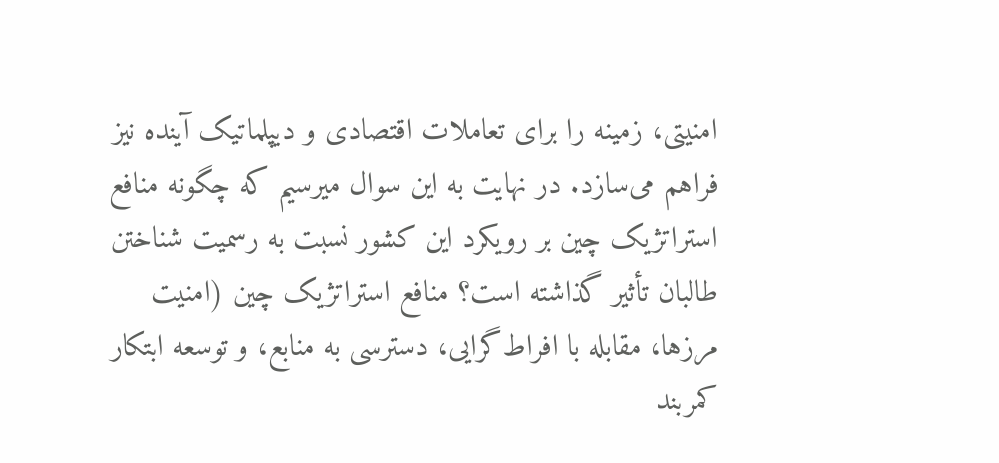امنیتی، زمینه را برای تعاملات اقتصادی و دیپلماتیک آینده نیز فراهم می‌سازد. در نهایت به این سوال میرسیم که چگونه منافع استراتژیک چین بر رویکرد این کشور نسبت به رسمیت شناختن طالبان تأثیر گذاشته است؟ منافع استراتژیک چین (امنیت مرزها، مقابله با افراط‌گرایی، دسترسی به منابع، و توسعه ابتکار کمربند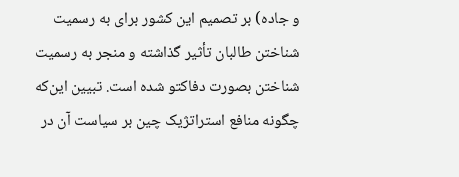و جاده) بر تصمیم این کشور برای به رسمیت شناختن طالبان تأثیر گذاشته و منجر به رسمیت شناختن بصورت دفاکتو شده است. تبیین این‌که چگونه منافع استراتژیک چین بر سیاست آن در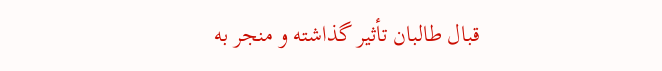قبال طالبان تأثیر گذاشته و منجر به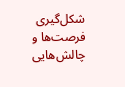شکل‌گیری فرصت‌ها و چالش‌هایی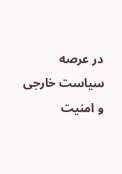در عرصه سیاست خارجی و امنیت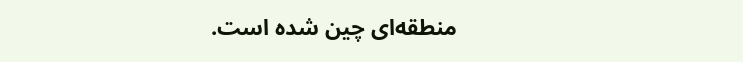منطقه‌ای چین شده است.